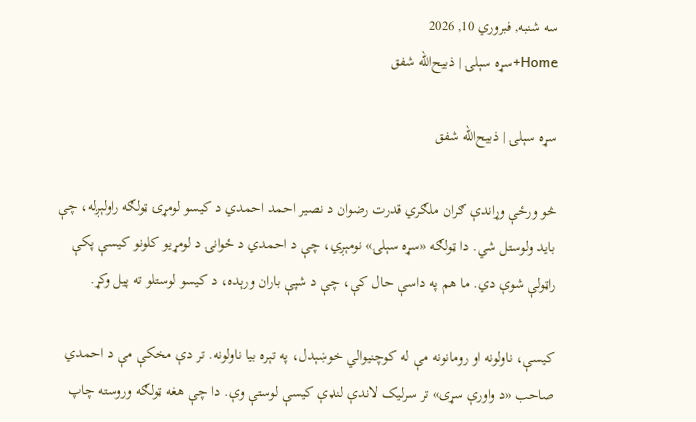سه شنبه, فبروري 10, 2026
Home+سړه سېلۍ | ذبیح‌الله شفق

سړه سېلۍ | ذبیح‌الله شفق

څو ورځې وړاندې ګران ملګري قدرت رضوان د نصیر احمد احمدي د کیسو لومړۍ ټولګه راولېږله، چې باید ولوستل شي. دا ټولګه «سړه سېلۍ» نومېږي، چې د احمدي د ځوانۍ د لومړیو کلونو کیسې پکې راټولې شوې دي. ما هم په داسې حال کې، چې د شپې باران ورېده، د کیسو لوستلو ته پیل وکړ.

کیسې، ناولونه او رومانونه مې له کوچنیوالي خوښېدل، په تېره بیا ناولونه. تر دې مخکې مې د احمدي صاحب «د واورې سړی» تر سرلیک لاندې لنډې کیسې لوستې وې. دا چې هغه ټولګه وروسته چاپ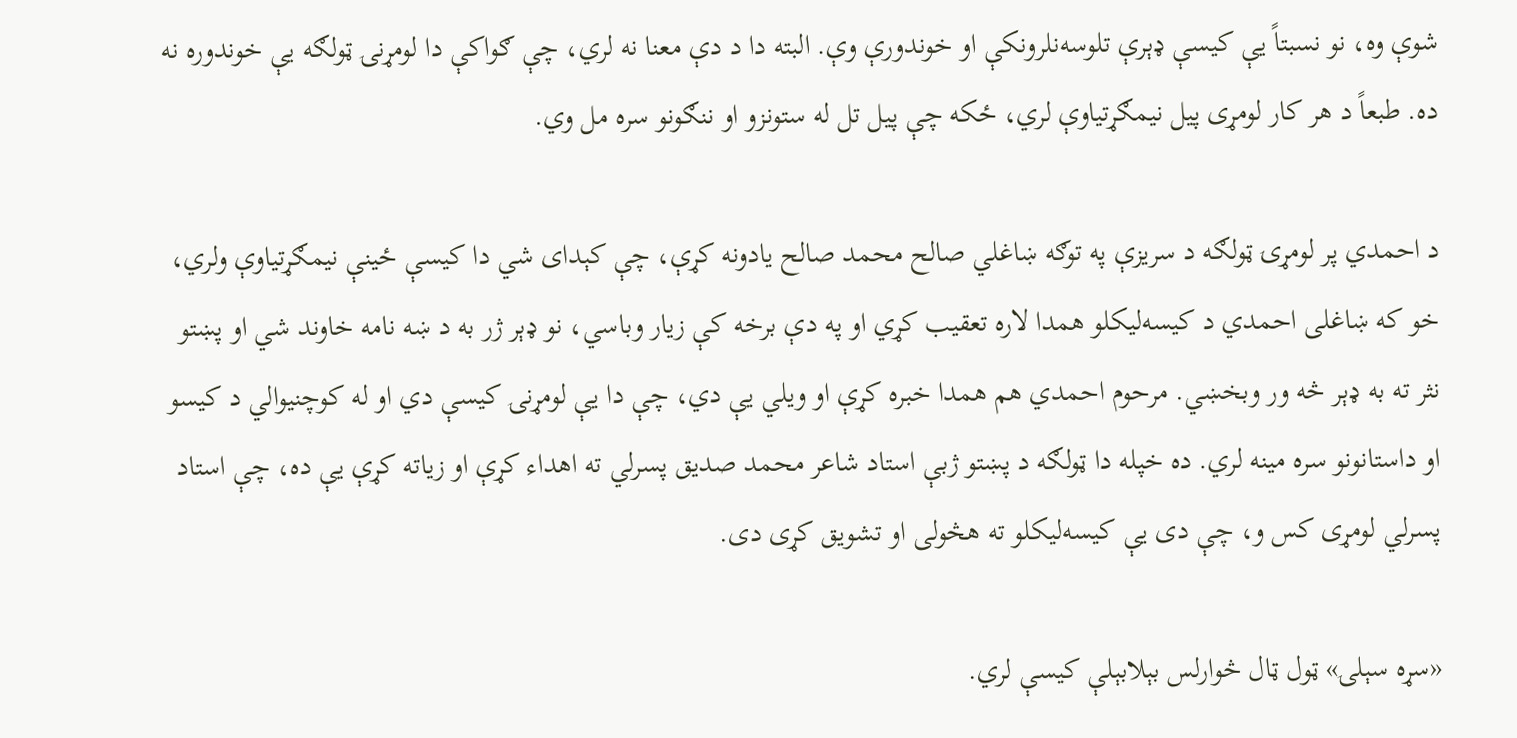شوې وه، نو نسبتاً یې کیسې ډېرې تلوسه‌نلرونکې او خوندورې وې. البته دا د دې معنا نه لري، چې ګواکې دا لومړنۍ ټولګه یې خوندوره نه ده. طبعاً د هر کار لومړی پیل نیمګړتیاوې لري، ځکه چې پیل تل له ستونزو او ننګونو سره مل وي.

د احمدي پر لومړۍ ټولګه د سریزې په توګه ښاغلي صالح محمد صالح یادونه کړې، چې کېدای شي دا کیسې ځینې نیمګړتیاوې ولري، خو که ښاغلی احمدي د کیسه‌لیکلو همدا لاره تعقیب کړي او په دې برخه کې زیار وباسي، نو ډېر ژر به د ښه نامه خاوند شي او پښتو نثر ته به ډېر څه ور وبخښي. مرحوم احمدي هم همدا خبره کړې او ویلي یې دي، چې دا یې لومړنۍ کیسې دي او له کوچنیوالي د کیسو او داستانونو سره مینه لري. ده خپله دا ټولګه د پښتو ژبې استاد شاعر محمد صدیق پسرلي ته اهداء کړې او زیاته کړې یې ده، چې استاد پسرلي لومړی کس و، چې دی یې کیسه‌لیکلو ته هڅولی او تشویق کړی دی.

«سړه سېلۍ» ټول ټال څوارلس بېلابېلې کیسې لري.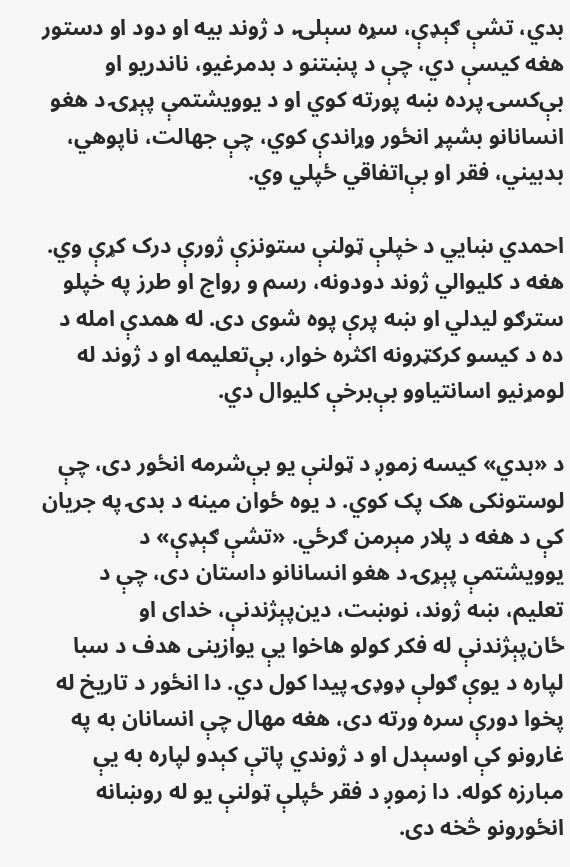بدي، تشې ګېډې، سړه سېلۍ، د ژوند بیه او دود او دستور هغه کیسې دي، چې د پښتنو د بدمرغیو، ناندریو او بې‌کسۍ پرده ښه پورته کوي او د یوویشتمې پېړۍ د هغو انسانانو بشپړ انځور وړاندې کوي، چې جهالت، ناپوهي، بدبیني، فقر او بې‌اتفاقي ځپلي وي.

احمدي ښایي د خپلې ټولنې ستونزې ژورې درک کړې وي. هغه د کلیوالي ژوند دودونه، رسم و رواج او طرز په خپلو سترګو لیدلي او ښه پرې پوه شوی دی. له همدې امله د ده د کیسو کرکټرونه اکثره خوار، بې‌تعلیمه او د ژوند له لومړنیو اسانتیاوو بې‌برخې کلیوال دي.

د «بدي» کیسه زموږ د ټولنې یو بې‌شرمه انځور دی، چې لوستونکی هک پک کوي. د یوه ځوان مینه د بدۍ په جریان کې د هغه د پلار مېرمن ګرځي. «تشې ګېډې» د یوویشتمې پېړۍ د هغو انسانانو داستان دی، چې د تعلیم، ښه ژوند، نوښت، دین‌پېژندنې، خدای او ځان‌پېژندنې له فکر کولو هاخوا یې یوازینی هدف د سبا لپاره د یوې ګولې ډوډۍ پیدا کول دي. دا انځور د تاریخ له پخوا دورې سره ورته دی، هغه مهال چې انسانان به په غارونو کې اوسېدل او د ژوندي پاتې کېدو لپاره به یې مبارزه کوله. دا زموږ د فقر ځپلې ټولنې یو له روښانه انځورونو څخه دی.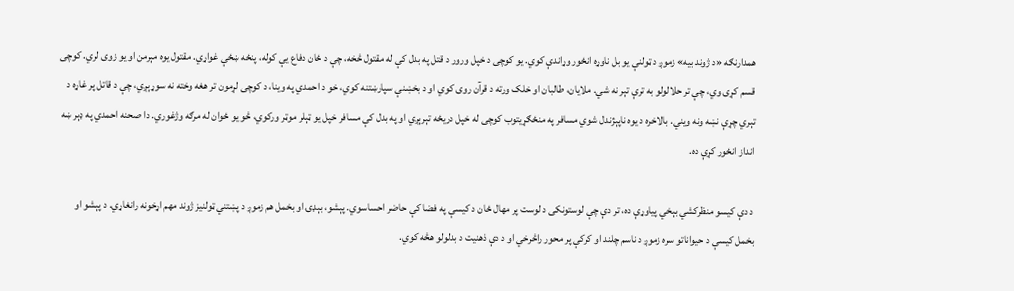همدارنګه «د ژوند بیه» زموږ د ټولنې یو بل ناوړه انځور وړاندې کوي. یو کوچی د خپل ورور د قتل په بدل کې له مقتول څخه، چې د ځان دفاع یې کوله، پنځه ښځې غواړي. مقتول یوه مېرمن او یو زوی لري. کوچی قسم کړی وي، چې تر حلالولو به ترې تېر نه شي. ملایان، طالبان او خلک ورته د قرآن روی کوي او د بخښنې سپارښتنه کوي، خو د احمدي په وینا، د کوچی لړمون تر هغه وخته نه سوړېږي، چې د قاتل پر غاړه د تېري چړې نښه ونه ویني. بالاخره د یوه ناپېژندل شوي مسافر په منځګړیتوب کوچی له خپل دریځه تېرېږي او په بدل کې مسافر خپل یو ټېلر موټر ورکوي، څو یو ځوان له مرګه وژغوري. دا صحنه احمدي په ډېر ښه انداز انځور کړې ده.

د دې کیسو منظرکشي بېخي پیاوړې ده، تر دې چې لوستونکی د لوست پر مهال ځان د کیسې په فضا کې حاضر احساسوي. پېشو، بېډۍ او بخمل هم زموږ د پښتني ټولنیز ژوند مهم اړخونه رانغاړي. د پېشو او بخمل کیسې د حیواناتو سره زموږ د ناسم چلند او کرکې پر محور راڅرخي او د دې ذهنیت د بدلولو هڅه کوي.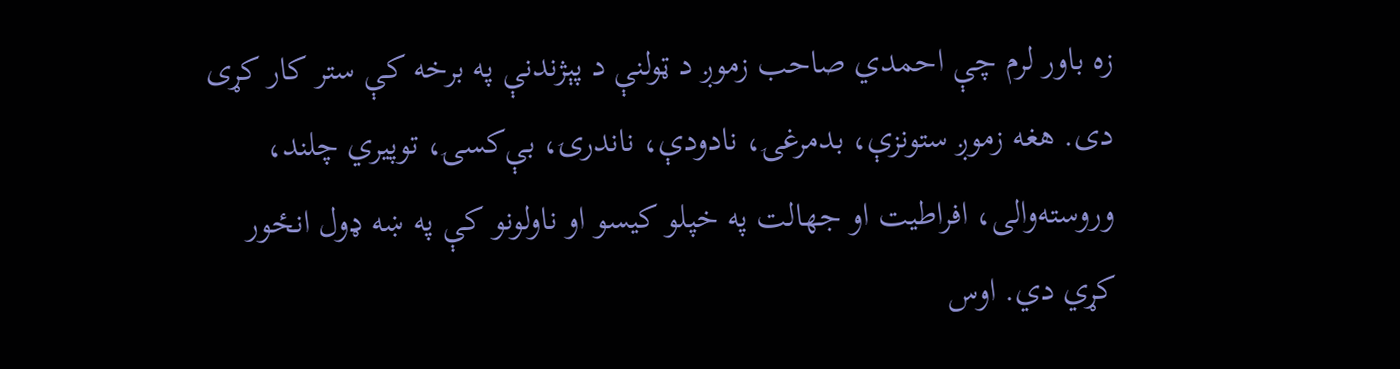زه باور لرم چې احمدي صاحب زموږ د ټولنې د پېژندنې په برخه کې ستر کار کړی دی. هغه زموږ ستونزې، بدمرغۍ، نادودې، ناندرۍ، بې‌کسۍ، توپیري چلند، وروسته‌والی، افراطیت او جهالت په خپلو کیسو او ناولونو کې په ښه ډول انځور کړي دي. اوس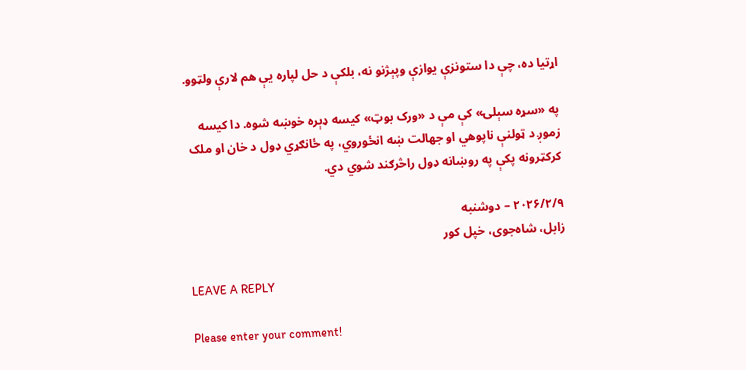اړتیا ده، چې دا ستونزې یوازې وپېژنو نه، بلکې د حل لپاره یې هم لارې ولټوو.

په «سړه سېلۍ» کې مې د «ورک بوټ» کیسه ډېره خوښه شوه. دا کیسه زموږ د ټولنې ناپوهي او جهالت ښه انځوروي، په ځانګړي ډول د خان او ملک کرکټرونه پکې په روښانه ډول راڅرګند شوي دي.

۲۰۲۶/۲/۹ – دوشنبه
زابل، شاه‌جوی، خپل کور

LEAVE A REPLY

Please enter your comment!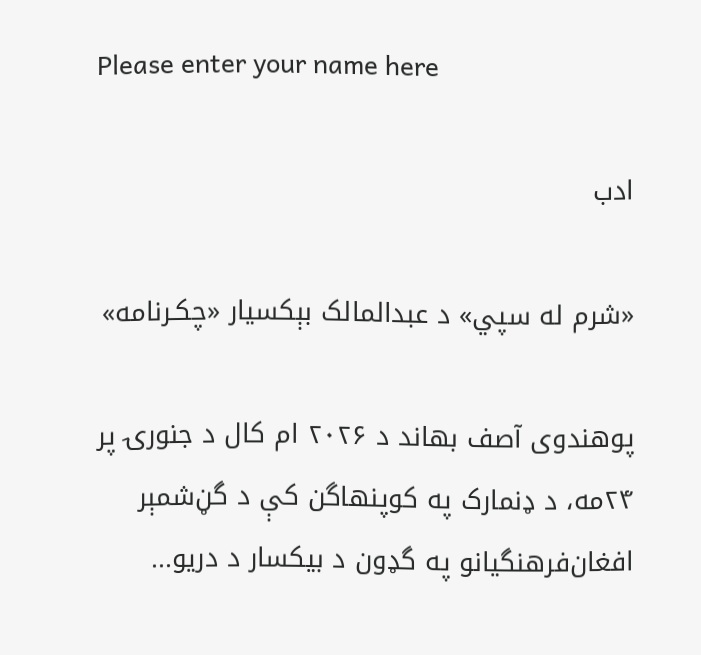Please enter your name here

ادب

«شرم له سپي» د عبدالمالک بېکسیار «چکـرنامه»

پوهندوی آصف بهاند د ۲۰۲۶ ام کال د جنورۍ پر ۲۴مه، د ډنمارک په کوپنهاگن کې د گڼ‌شمېر افغان‌فرهنگیانو په گډون د بیکسار د دریو...